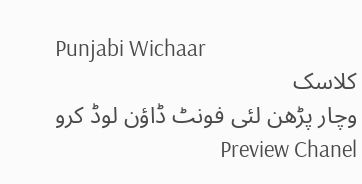Punjabi Wichaar
کلاسک
وچار پڑھن لئی فونٹ ڈاؤن لوڈ کرو Preview Chanel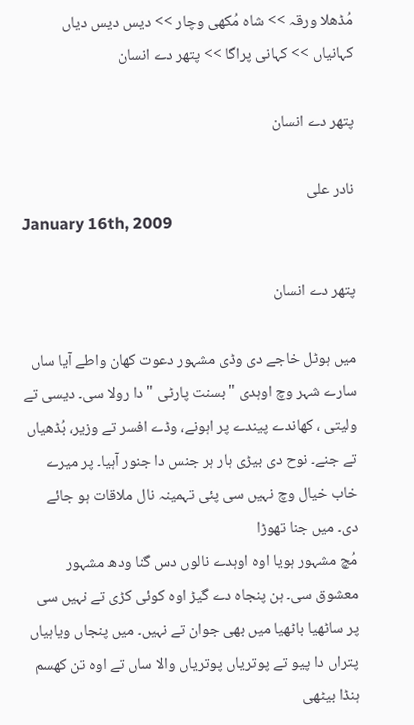مُڈھلا ورقہ >> شاہ مُکھی وچار >> دیس دیس دیاں کہانیاں >> کہانی پراگا >> پتھر دے انسان

پتھر دے انسان

نادر علی
January 16th, 2009

پتھر دے انسان

میں ہوٹل خاجے دی وڈی مشہور دعوت کھان واطے آیا ساں سارے شہر وچ اوہدی "بسنت پارٹی "دا رولا سی۔ دیسی تے ولیتی ، کھاندے پیندے پر اہونے، وڈے افسر تے وزیر، بُڈھیاں تے جنے۔ نوح دی بیڑی ہار ہر جنس دا جنور آہیا۔ پر میرے خاب خیال وچ نہیں سی پئی تہمینہ نال ملاقات ہو جائے دی۔ میں جنا تھوڑا
مُچ مشہور ہویا اوہ اوہدے نالوں دس گنا ودھ مشہور معشوق سی۔ ہن پنجاہ دے گیڑ اوہ کوئی کڑی تے نہیں سی پر ساٹھیا باٹھیا میں بھی جوان تے نہیں۔ میں پنجاں ویاہیاں پتراں دا پیو تے پوتریاں پوتریاں والا ساں تے اوہ تن کھسم ہنڈا بیٹھی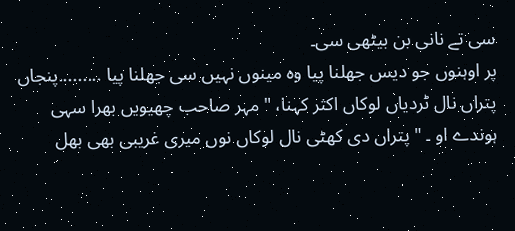سی تے نانی بن بیٹھی سی۔
پر اوہنوں جو دیس جھلنا پیا وہ مینوں نہیں سی جھلنا پیا .........پنجاں پتراں نال ٹردیاں لوکاں اکثر کہنا، "مہر صاحب چھیویں بھرا سہی ہوندے او ۔ "پتراں دی کھٹی نال لوکاں نوں میری غریبی بھی بھل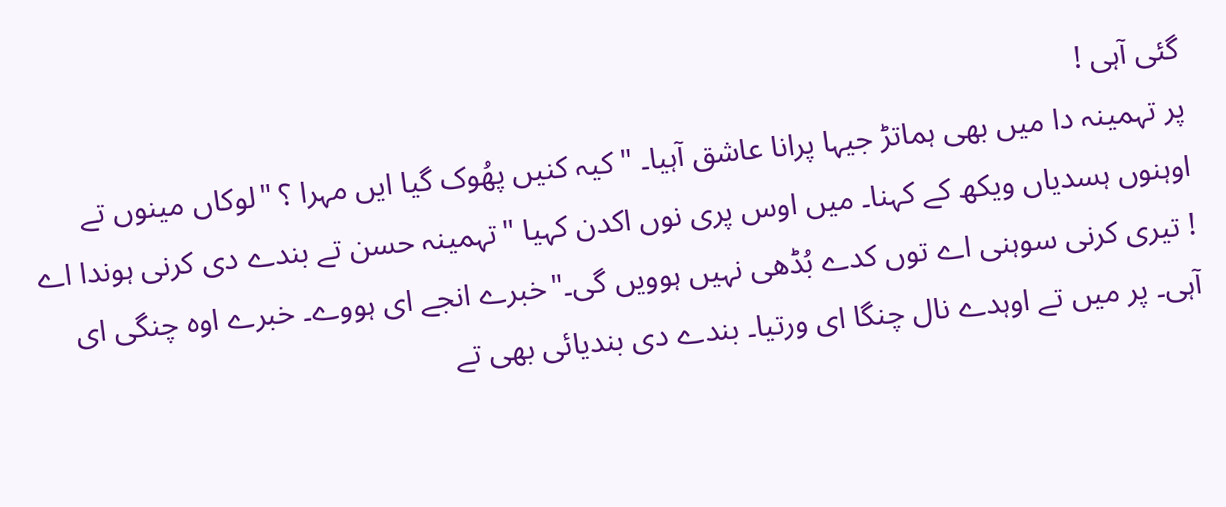گئی آہی !
پر تہمینہ دا میں بھی ہماتڑ جیہا پرانا عاشق آہیا۔ "کیہ کنیں پھُوک گیا ایں مہرا ؟ "لوکاں مینوں تے اوہنوں ہسدیاں ویکھ کے کہنا۔ میں اوس پری نوں اکدن کہیا "تہمینہ حسن تے بندے دی کرنی ہوندا اے ! تیری کرنی سوہنی اے توں کدے بُڈھی نہیں ہوویں گی۔"خبرے انجے ای ہووے۔ خبرے اوہ چنگی ای آہی۔ پر میں تے اوہدے نال چنگا ای ورتیا۔ بندے دی بندیائی بھی تے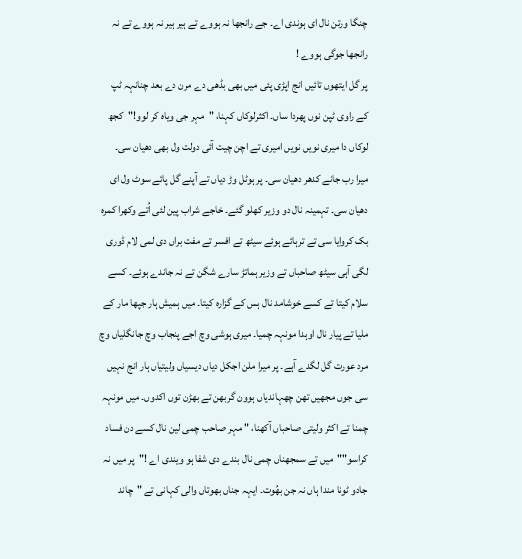چنگا ورتن نال ای ہوندی اے۔ جے رانجھا نہ ہووے تے ہیر ہیر نہ ہووے تے نہ رانجھا جوگی ہووے !
پر گل ایتھوں تائیں انج اپڑی پئی میں بھی بڈھی دے مرن دے بعد چنانہہ ٹپ کے راوی ٹپن نوں پھردا ساں۔ اکثرلوکاں کہنا، "مہر جی ویاہ کر لوو!"کجھ لوکاں دا میری نویں نویں امیری تے اچن چیت آئی دولت ول بھی دھیان سی۔
میرا رب جانے کدھر دھیان سی۔ پر ہوٹل وڑ دیاں تے آپنے گل پائے سوٹ ول ای دھیان سی۔ تہمینہ نال دو وزیر کھلو گئے۔ خاجے شراب پین لئی اُتے وکھرا کمرہ بک کروایا سی تے ترہائے ہوئے سیٹھ تے افسر تے مفت براں دی لمی لام ڈوری لگی آہی سیٹھ صاحباں تے وزیر ہماتڑ سارے شگن تے نہ جاندے ہوئے۔ کسے سلام کیتا تے کسے خوشامد نال ہس کے گزارہ کیتا۔ میں ہمیش ہار جپھا مار کے ملیا تے پیار نال اوہدا مونہہ چمیا۔ میری ہوشی وچ اجے پنجاب وچ جانگلیاں وچ مرد عورت گل لگدے آہے۔ پر میرا ملن اجکل دیاں دیسیاں ولیتیاں ہار انج نہیں سی جوں مجھیں تھن چھہاندیاں ہوون گربھن تے بھڑن توں اکدوں۔ میں مونہہ چمنا تے اکثر ولیتی صاحباں آکھنا، " مہر صاحب چمی لین نال کسے دن فساد کراسو""میں تے سمجھناں چمی نال بندے دی شفا ہو ویندی اے !"پر میں نہ جادو ٹونا مندا ہاں نہ جن بھُوت۔ ایہہ جناں بھوتاں والی کہانی تے "چاند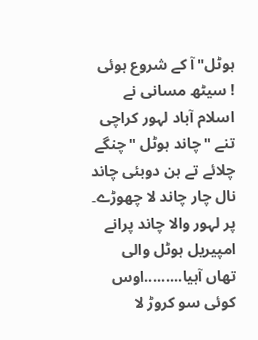ہوٹل"آ کے شروع ہوئی ! سیٹھ مسانی نے اسلام آباد لہور کراچی تنے "چاند ہوٹل "چنگے چلائے تے ہن دوبئی چاند نال چار چاند لا چھوڑے۔ پر لہور والا چاند پرانے امپیریل ہوٹل والی تھاں آہیا.........اوس کوئی سو کروڑ لا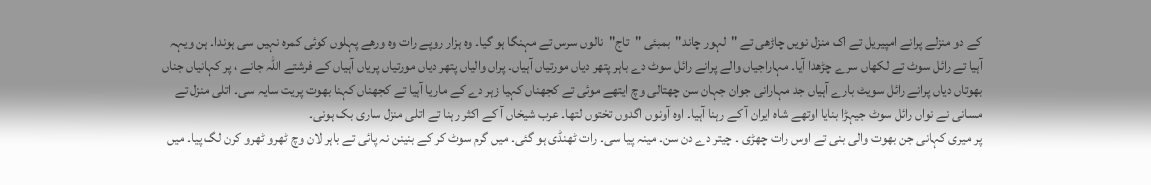کے دو منزلے پرانے امپیریل تے اک منزل نویں چاڑھی تے "لہور چاند"بمبئی "تاج"نالوں سرس تے مہنگا ہو گیا۔ وہ ہزار روپے رات وہ ورھے پہلوں کوئی کمرہ نہیں سی ہوندا۔ ہن ویہہ آہیا تے رائل سوٹ تے لکھاں سرے چڑھدا آیا۔ مہاراجیاں والے پرانے رائل سوٹ دے باہر پتھر دیاں مورتیاں آہیاں۔ پراں والیاں پتھر دیاں مورتیاں پریاں آہیاں کے فرشتے اللہ جانے ، پر کہانیاں جناں بھوتاں دیاں پرانے رائل سویٹ بارے آہیاں جد مہارانی جوان جہان سن چھتالی وچ ایتھے موئی تے کجھناں کہیا زہر دے کے ماریا آہیا تے کجھناں کہنا بھوت پریت سایہ سی۔ اتلی منزل تے مسانی نے نواں رائل سوٹ جیہڑا بنایا اوتھے شاہ ایران آ کے رہنا آہیا۔ اوہ آونوں اگدوں تختوں لتھا۔ عرب شیخاں آ کے اکثر رہنا تے اتلی منزل ساری بک ہونی۔
پر میری کہانی جن بھوت والی بنی تے اوس رات چھڑی ۔ چیتر دے دن سن۔ مینہ پیا سی۔ رات ٹھنڈی ہو گئی۔ میں گرم سوٹ کر کے بنینن نہ پائی تے باہر لان وچ ٹھرو ٹھرو کرن لگ پیا۔ میں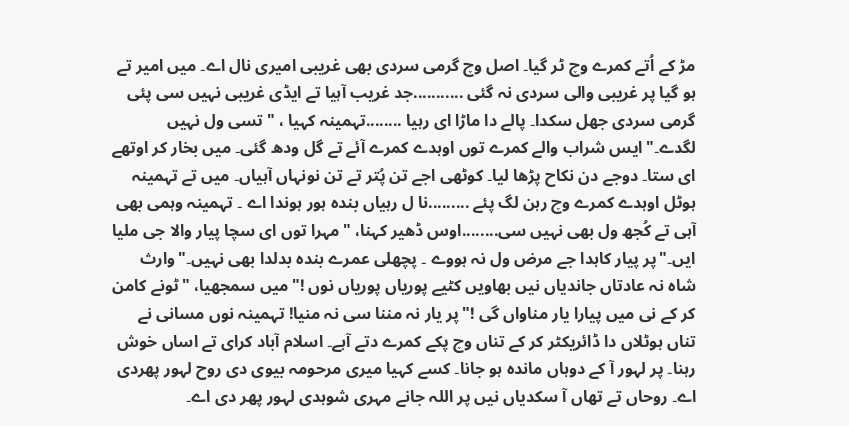مڑ کے اُتے کمرے وچ ٹر گیا۔ اصل وچ گرمی سردی بھی غریبی امیری نال اے۔ میں امیر تے ہو گیا پر غریبی والی سردی نہ گئی ...........جد غریب آہیا تے ایڈی غریبی نہیں سی پئی گرمی سردی جھل سکدا۔ پالے دا ماڑا ای رہیا ........تہمینہ کہیا ، "تسی ول نہیں لگدے۔"ایس شراب والے کمرے توں اوہدے کمرے آئے تے گل ودھ گئی۔ میں بخار کر اوتھے ای ستا۔ دوجے دن نکاح پڑھا لیا۔ کوٹھی اجے تن پُتر تے تن نونہاں آہیاں۔ میں تے تہمینہ ہوٹل اوہدے کمرے وچ رہن لگ پئے .........نا ل رہیاں بندہ ہور ہوندا اے ۔ تہمینہ وہمی بھی آہی تے کُجھ ول بھی نہیں سی........اوس ڈھیر کہنا، "مہرا توں ای سچا پیار والا جی ملیا ایں۔"پر پیار کاہدا جے مرض ول نہ ہووے ۔ پچھلی عمرے بندہ بدلدا بھی نہیں۔"وارث شاہ نہ عادتاں جاندیاں نیں بھاویں کٹیے پوریاں پوریاں نوں !"میں سمجھیا، "ٹونے کامن کر کے نی میں پیارا یار مناواں گی !"پر یار نہ مننا سی نہ منیا! تہمینہ نوں مسانی نے تناں ہوٹلاں دا ڈائریکٹر کر کے تناں وچ پکے کمرے دتے آہے۔ اسلام آباد کرای تے اساں خوش رہنا۔ پر لہور آ کے دوہاں ماندہ ہو جانا۔ کسے کہیا میری مرحومہ بیوی دی روح لہور پھردی اے۔ روحاں تے تھاں آ سکدیاں نیں پر اللہ جانے مہری شوہدی لہور پھر دی اے۔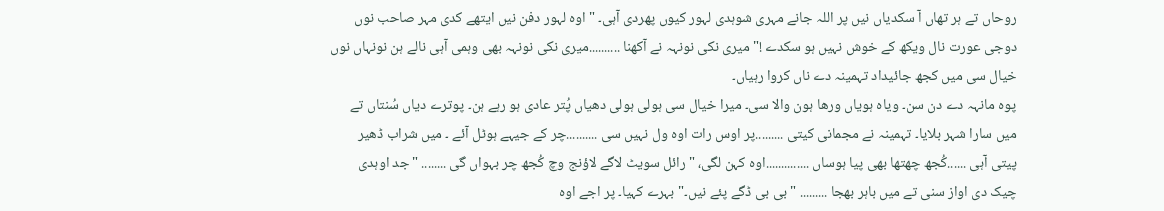روحاں تے ہر تھاں آ سکدیاں نیں پر اللہ جانے مہری شوہدی لہور کیوں پھردی آہی۔ "اوہ لہور دفن نیں ایتھے کدی مہر صاحب نوں دوجی عورت نال ویکھ کے خوش نہیں ہو سکدے !"میری نکی نونہہ نے آکھنا ..........میری نکی نونہہ بھی وہمی آہی نالے ہن نونہاں نوں خیال سی میں کجھ جائیداد تہمینہ دے ناں کروا رہیاں۔
پوہ مانہہ دے دن سن۔ ویاہ ہویاں ورھا ہون والا سی۔ میرا خیال سی ہولی ہولی دھیاں پُتر عادی ہو رہے ہن۔ پوترے دیاں سُنتاں تے میں سارا شہر بلایا۔ تہمینہ نے مجمانی کیتی .........پر اوس رات اوہ ول نہیں سی ..........چر کے جیہے ہوٹل آئے ۔ میں شراب ڈھیر پیتی آہی ......کُجھ چھتھا بھی پیا ہوساں ..............اوہ کہن لگی، "رائل سویٹ لاگے لاؤنج وچ کُجھ چر بہواں گی ........ "جد اوہدی چیک دی اواز سنی تے میں باہر بھجا ......... "بی بی ڈگے پئے نیں۔"بہرے کہیا۔ پر اجے اوہ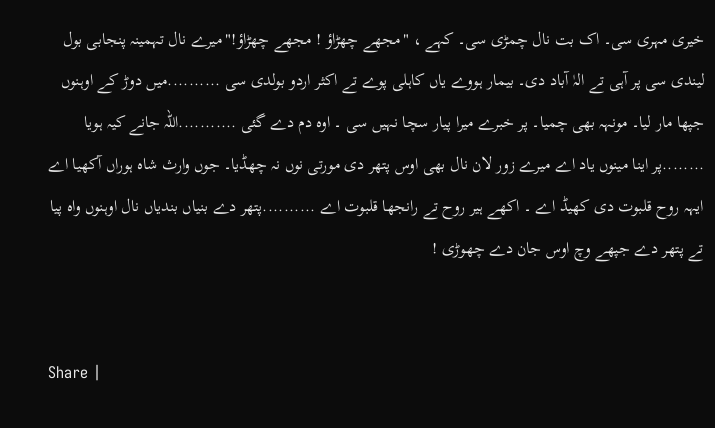خیری مہری سی۔ اک بت نال چمڑی سی۔ کہے ، "مجھے چھڑاؤ ! مجھے چھڑاؤ!"میرے نال تہمینہ پنجابی بول لیندی سی پر آہی تے الہٰ آباد دی۔ بیمار ہووے یاں کاہلی پوے تے اکثر اردو بولدی سی ..........میں دوڑ کے اوہنوں جپھا مار لیا۔ مونہہ بھی چمیا۔ پر خبرے میرا پیار سچا نہیں سی ۔ اوہ دم دے گئی ...........اللہ جانے کیہ ہویا ........پر اینا مینوں یاد اے میرے زور لان نال بھی اوس پتھر دی مورتی نوں نہ چھڈیا۔ جوں وارث شاہ ہوراں آکھیا اے ایہہ روح قلبوت دی کھیڈ اے ۔ اکھے ہیر روح تے رانجھا قلبوت اے ..........پتھر دے بنیاں بندیاں نال اوہنوں واہ پیا تے پتھر دے جپھے وچ اوس جان دے چھوڑی !


Share |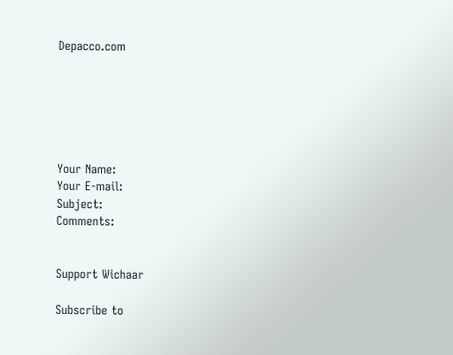Depacco.com






Your Name:
Your E-mail:
Subject:
Comments:


Support Wichaar

Subscribe to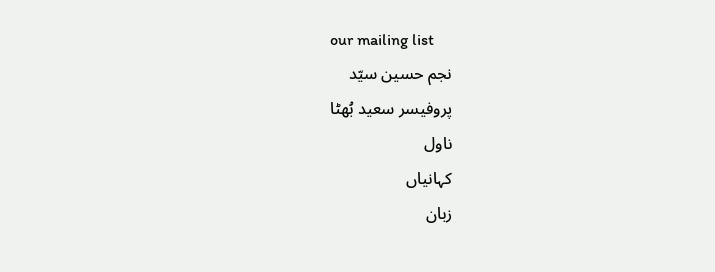our mailing list
نجم حسین سیّد
پروفیسر سعید بُھٹا
ناول
کہانیاں
زبان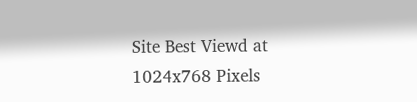Site Best Viewd at 1024x768 Pixels